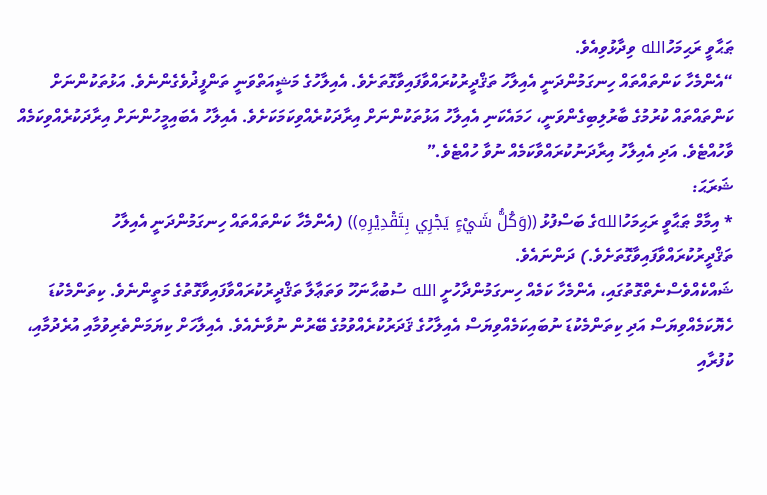ޠަޙާވީ ރަޙިމަހުالله ވިދާޅުވިއެވެ.
“އެންމެހާ ކަންތައްތައް ހިނގަމުންދަނީ އެއިލާހު ތަޤްދީރުކުރައްވާފައިވާގޮތަށެވެ. އެއިލާހުގެ މަޝީއަތްވަނީ ތަންފީޛުވެގެންނެވެ. އަޅުތަކުންނަށް ކަންތައްތައް ކުރުމުގެ ބާރުލިބިގެންވަނީ، ހަމައެކަނި އެއިލާހު އަޅުތަކުންނަށް އިރާދަކުރެއްވިކަމަކަށެވެ. އެއިލާހު އެބައިމީހުންނަށް އިރާދަކުރެއްވިކަމެއް ވާހުއްޓެވެ. އަދި އެއިލާހު އިރާދަނުކުރައްވާކަމެއް ނުވާ ހުއްޓެވެ.”
ޝަރަޙަ:
* އިމާމް ޠަޙާވީ ރަޙިމަހުاللهގެ ބަސްފުޅު ((وَكُلُّ شَيْءٍ يَجْرِي بِتَقْدِيْرِهِ)) (އެންމެހާ ކަންތައްތައް ހިނގަމުންދަނީ އެއިލާހު ތަޤްދީރުކުރައްވާފައިވާގޮތަށެވެ.) ދަންނައެވެ.
ޝައްކެއްވެސްނެތްގޮތުގައި، އެންމެހާ ކަމެއް ހިނގަމުންދާހުށީ الله ސުބުޙާނަހޫ ވަތަޢާލާ ތަޤްދީރުކުރައްވާފައިވާގޮތުގެ މަތީންނެވެ. ކިތަންމެކުޑަ ހެޔޮކަމެއްވިޔަސް އަދި ކިތަންމެކުޑަ ނުބައިކަމެއްވިޔަސް އެއިލާހުގެ ޤަދަރުކުރެއްވުމުގެ ބޭރުން ނުވާނެއެވެ. އެއިލާހަށް ކިޔަމަންތެރިވުމާއި އުރެދުމާއި، ކުފުރާއި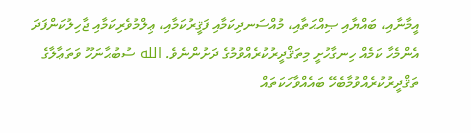އީމާނާއި، ބައްޔާއި ޞިއްޙަތާއި، މުއްސަނދިކަމާއި ފަޤީރުކަމާއި، ޢިލްމުވެރިކަމާއި ޖާހިލުކަންފަދަ އެންމެހާ ކަމެއް ހިނގާހުށީ މިތަޤްދީރުކުރެއްވުމުގެ ދަށުންނެވެ. الله ސުބުޙާނަހޫ ވަތަޢާލާގެ ތަޤްދީރުކުރެއްވުމާބެހޭ ބައެއްވާހަކަތައް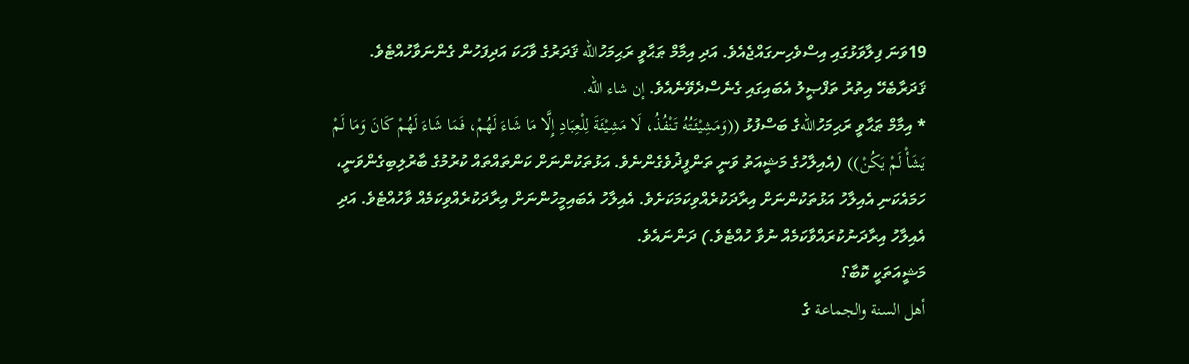19ވަނަ ފިލާވަޅުގައި އިސްވެހިނގައްޖެއެވެ. އަދި އިމާމް ޠަޙާވީ ރަޙިމަހުالله ޤަދަރުގެ ވާހަކަ އަދިފަހުން ގެންނަވާހުއްޓެވެ. ޤަދަރާބެހޭ އިތުރު ތަފްޞީލު އެބައިގައި ގެނެސްދެވޭނެއެވެ. إن شاء الله.
* އިމާމް ޠަޙާވީ ރަޙިމަހުاللهގެ ބަސްފުޅު ((وَمَشِيْئَتُهُ تَنْفُذُ، لَا مَشِيْئَةَ لِلْعِبَادِ إِلَّا مَا شَاءَ لَهُمْ، فَمَا شَاءَ لَهُمْ كَانَ وَمَا لَمْ يَشَأْ لَمْ يَكُنْ)) (އެއިލާހުގެ މަޝީއަތު ވަނީ ތަންފީޛުވެގެންނެވެ. އަޅުތަކުންނަށް ކަންތައްތައް ކުރުމުގެ ބާރުލިބިގެންވަނީ، ހަމައެކަނި އެއިލާހު އަޅުތަކުންނަށް އިރާދަކުރެއްވިކަމަކަށެވެ. އެއިލާހު އެބައިމީހުންނަށް އިރާދަކުރެއްވިކަމެއް ވާހުއްޓެވެ. އަދި އެއިލާހު އިރާދަނުކުރައްވާކަމެއް ނުވާ ހުއްޓެވެ.) ދަންނައެވެ.
މަޝީއަތަކީ ކޮބާ؟
أهل السنة والجماعة ގެ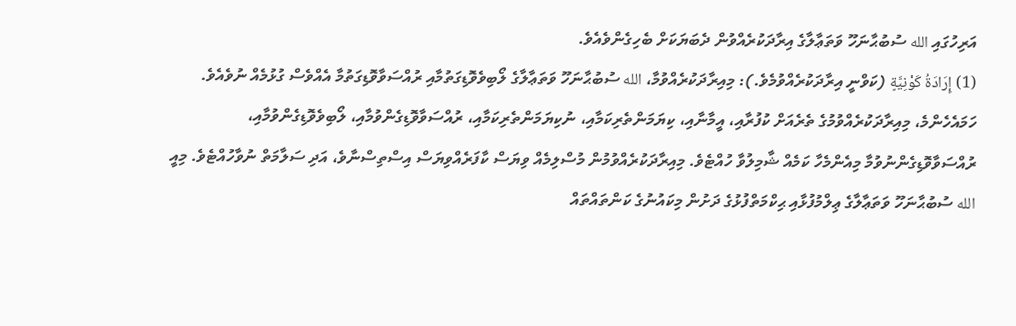އަރިހުގައި الله ސުބުޙާނަހޫ ވަތަޢާލާގެ އިރާދަކުރެއްވުން ދެބަޔަކަށް ބެހިގެންވެއެވެ.
(1) إِرَادَةُ كَوْنِيَّةٍ (ކަވްނީ އިރާދަކުރެއްވުމެވެ.): މިއިރާދަކުރެއްވުމާ، الله ސުބުޙާނަހޫ ވަތަޢާލާގެ ލޯބިވެވޮޑިގަތުމާއި ރުއްސަވާވޮޑިގަތުމާ އެއްވެސް ގުޅުމެއް ނުވެއެވެ. ހަމައެހެންމެ، މިއިރާދަކުރެއްވުމުގެ ތެރެއަށް ކުފުރާއި، އީމާނާއި، ކިޔަމަންތެރިކަމާއި، ނުކިޔަމަންތެރިކަމާއި، ރުއްސަވާވޮޑިގެންވުމާއި، ލޯބިވެވޮޑިގެންވުމާއި، ރުއްސަވާވޮޑިގެންނުވުމާ މިއެންމެހާ ކަމެއް ޝާމިލުވާ ހުއްޓެވެ. މިއިރާދަކުރެއްވުމުން މުސްލިމެއް ވިޔަސް ކާފަރެއްވިޔަސް އިސްތިސްނާވެ، އަދި ސަލާމަތް ނުވާހުއްޓެވެ. މިއީ الله ސުބުޙާނަހޫ ވަތަޢާލާގެ ޢިލްމުފުޅާއި ޙިކްމަތްފުޅުގެ ދަށުން މިކައުނުގެ ކަންތައްތައް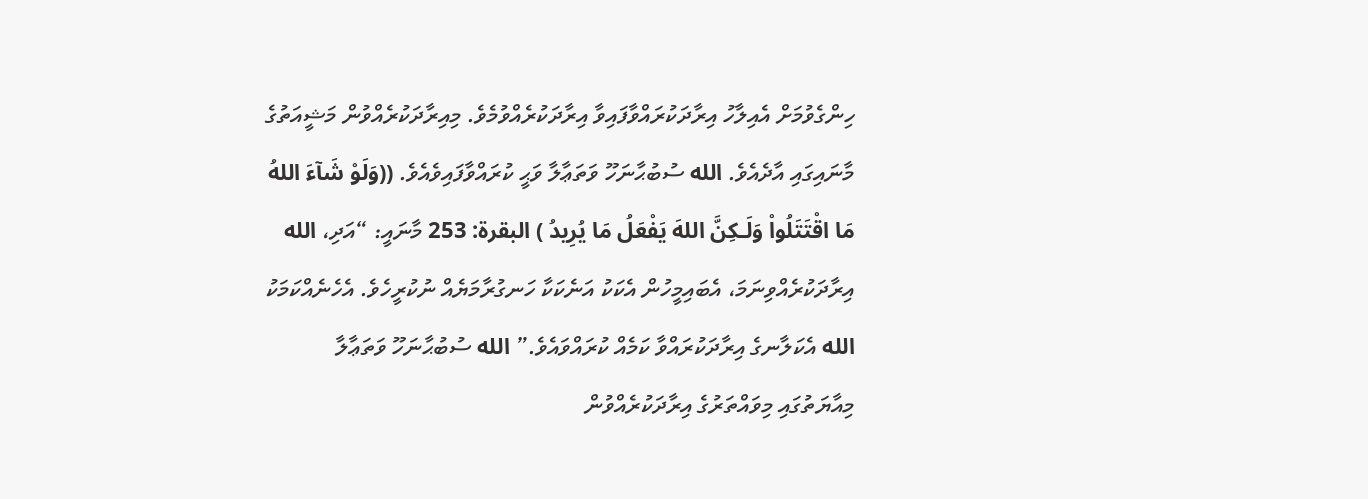ހިންގެވުމަށް އެއިލާހު އިރާދަކުރައްވާފައިވާ އިރާދަކުރެއްވުމެވެ. މިއިރާދަކުރެއްވުން މަޝީއަތުގެ މާނައިގައި އާދެއެވެ. الله ސުބުޙާނަހޫ ވަތަޢާލާ ވަޙީ ކުރައްވާފައިވެއެވެ. ((وَلَوْ شَآءَ اللهُ مَا اقْتَتَلُواْ وَلَـكِنَّ اللهَ يَفْعَلُ مَا يُرِيدُ ) البقرة: 253 މާނައީ: “އަދި، الله އިރާދަކުރެއްވިނަމަ، އެބައިމީހުން އެކަކު އަނެކަކާ ހަނގުރާމަޔެއް ނުކުރީހެވެ. އެހެނެއްކަމަކު الله އެކަލާނގެ އިރާދަކުރައްވާ ކަމެއް ކުރައްވައެވެ.” الله ސުބުޙާނަހޫ ވަތަޢާލާ މިއާޔަތުގައި މިވައްތަރުގެ އިރާދަކުރެއްވުން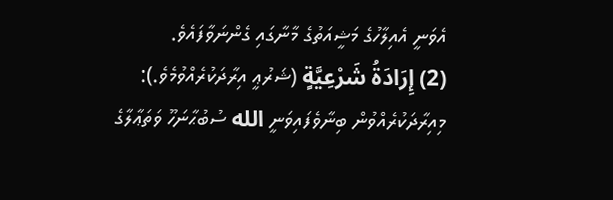އެވަނީ އެއިލާހުގެ މަޝީއަތުގެ މާނާގައި ގެންނަވާފައެވެ.
(2) إِرَادَةُ شَرْعِيَّةٍ (ޝަރުޢީ އިރާދަކުރެއްވުމެވެ.): މިއިރާދަކުރެއްވުން ބިނާވެފައިވަނީ الله ސުބުޙާނަހޫ ވަތަޢާލާގެ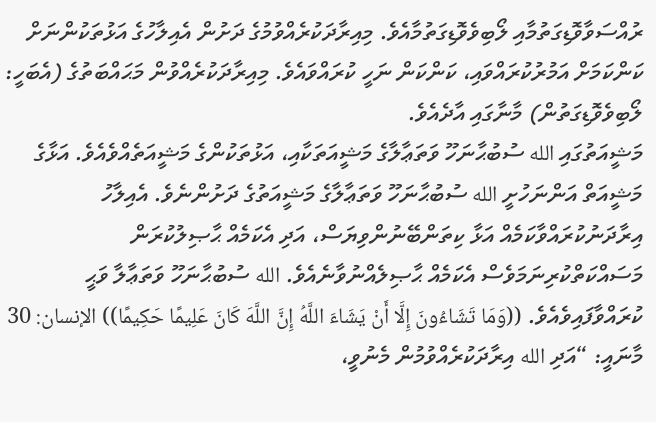ރުއްސަވާވޮޑިގަތުމާއި ލޯބިވެވޮޑިގަތުމާއެވެ. މިއިރާދަކުރެއްވުމުގެ ދަށުން އެއިލާހުގެ އަޅުތަކުންނަށް ކަންކަމަށް އަމުރުކުރައްވައި، ކަންކަން ނަހީ ކުރައްވައެވެ. މިއިރާދަކުރެއްވުން މަޙައްބަތުގެ (އެބަހީ: ލޯބިވެވޮޑިގަތުން) މާނާގައި އާދެއެވެ.
މަޝީއަތުގައި الله ސުބުޙާނަހޫ ވަތަޢާލާގެ މަޝީއަތަކާއި، އަޅުތަކުންގެ މަޝީއަތެއްވެއެވެ. އަޅާގެ މަޝީއަތް އަންނަހުށީ الله ސުބުޙާނަހޫ ވަތަޢާލާގެ މަޝީއަތުގެ ދަށުންނެވެ. އެއިލާހު އިރާދަނުކުރައްވާކަމެއް އަޅާ ކިތަންބޭނުންވިޔަސް، އަދި އެކަމެއް ޙާޞިލުކުރަން މަސައްކަތްކުރިނަމަވެސް އެކަމެއް ޙާޞިލެއްނުވާނެއެވެ. الله ސުބުޙާނަހޫ ވަތަޢާލާ ވަޙީ ކުރައްވާފައިވެއެވެ. ((وَمَا تَشَاءُونَ إِلَّا أَنْ يَشَاءَ اللَّهُ إِنَّ اللَّهَ كَانَ عَلِيمًا حَكِيمًا)) الإنسان: 30 މާނައީ: “އަދި الله އިރާދަކުރެއްވުމުން މެނުވީ،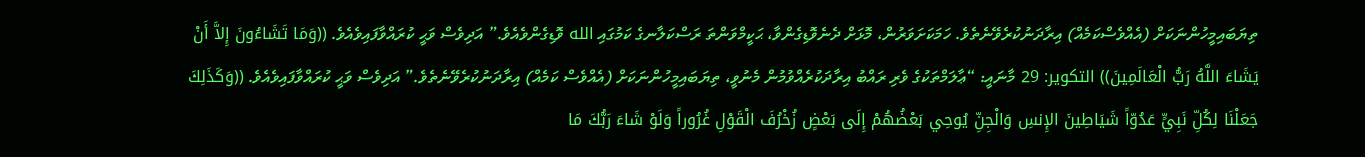ތިޔަބައިމީހުންނަކަށް (އެއްވެސްކަމެއް) އިރާދަނުކުރެވޭނެތެވެ. ހަމަކަށަވަރުން، މޮޅަށް ދެނެވޮޑިގެންވާ، ޙަކީމްވަންތަ ރަސްކަލާނގެ ކަމުގައި الله ވޮޑިގެންވެއެވެ.” އަދިވެސް ވަޙީ ކުރައްވާފައިވެއެވެ. ((وَمَا تَشَاءُونَ إِلاَّ أَنْ يَشَاءَ اللَّهُ رَبُّ الْعَالَمِينَ)) التكوير: 29 މާނައީ: “ޢާލަމްތަކުގެ ވެރި ރައްބު އިރާދަކުރެއްވުމުން މެނުވީ، ތިޔަބައިމީހުންނަކަށް (އެއްވެސް ކަމެއް) އިރާދަނުކުރެވޭނެތެވެ.” އަދިވެސް ވަޙީ ކުރައްވާފައިވެއެވެ. ((وَكَذَلِكَ جَعَلْنَا لِكُلِّ نَبِيٍّ عَدُوّاً شَيَاطِينَ الإِنسِ وَالْجِنِّ يُوحِي بَعْضُهُمْ إِلَى بَعْضٍ زُخْرُفَ الْقَوْلِ غُرُوراً وَلَوْ شَاءَ رَبُّكَ مَا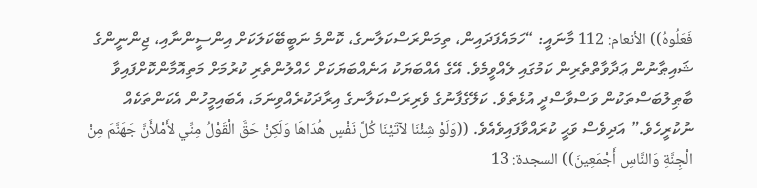فَعَلُوهُ)) الأنعام: 112 މާނައީ: “ހަމައެފަދައިން، ތިމަންރަސްކަލާނގެ، ކޮންމެ ނަބީބޭކަލަކަށް އިންސީންނާއި، ޖިންނީންގެ ޝައިޠާނުން ޢަދާވާތްތެރިން ކަމުގައި ލެއްވީމެވެ. އޭގެ އެއްބަޔަކު އަނެއްބަޔަކަށް ހެއްލުންތެރި ކުރުމަށް މަތިއޮމާންކޮށްފައިވާ ބާޠިލުބަސްތަކުން ވަސްވާސްދީ އުޅެތެވެ. ކަލޭގެފާނުގެ ވެރިރަސްކަލާނގެ އިރާދަކުރެއްވިނަމަ، އެބައިމީހުން އެކަންތަކެއް ނުކުރީހެވެ.” އަދިވެސް ވަޙީ ކުރައްވާފައިވެއެވެ. ((وَلَوْ شِئْنَا لآتَيْنَا كُلَّ نَفْسٍ هُدَاهَا وَلَكِنْ حَقَّ الْقَوْلُ مِنِّي لأَمْلأَنَّ جَهَنَّمَ مِنْ الْجِنَّةِ وَالنَّاسِ أَجْمَعِينَ)) السجدة: 13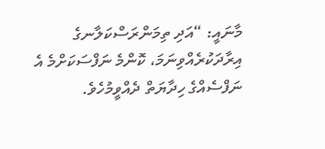މާނައީ: “އަދި ތިމަންރަސްކަލާނގެ އިރާދަކުރެއްވިނަމަ، ކޮންމެ ނަފްސަކަށްމެ އެ ނަފްސެއްގެ ހިދާޔަތް ދެއްވީމުހެވެ.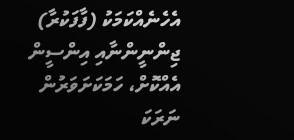އެހެނެއްކަމަކު (ފާފަކުރާ) ޖިންނީންނާއި އިންސީން އެއްކޮށް، ހަމަކަށަވަރުން ނަރަކަ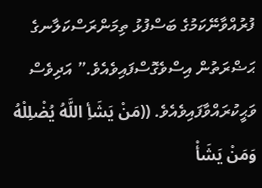ފުރުއްވާނޭކަމުގެ ބަސްފުޅު ތިމަންރަސްކަލާނގެ ޙަޟްރަތުން އިސްވެގޮސްފައިވެއެވެ.” އަދިވެސް ވަޙީކުރައްވާފައިވެއެވެ. ((مَنْ يَشَأِ اللَّهُ يُضْلِلْهُ وَمَنْ يَشَأْ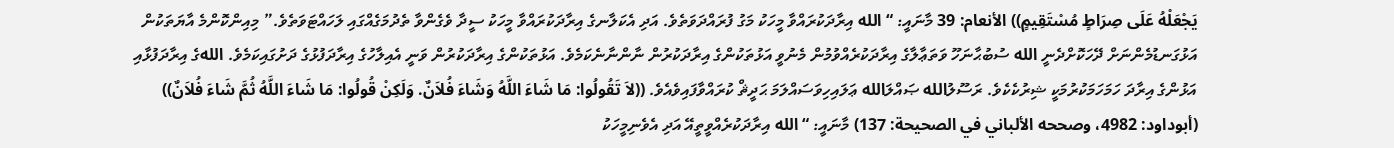يَجْعَلْهُ عَلَى صِرَاطٍ مُسْتَقِيمٍ)) الأنعام: 39 މާނައީ: “الله އިރާދަކުރައްވާ މީހަކު މަގު ފުރައްދަވަތެވެ. އަދި އެކަލާނގެ އިރާދަކުރައްވާ މީހަކު ސީދާ ވެގެންވާ ތެދުމަގެއްގައި ލަހައްޓަވަތެވެ.” މިއިންކޮންމެ އާޔަތަކުން އަޅުގަނޑުމެންނަށް ދޭހަކޮށްދެނީ الله ސުބުޙާނަހޫ ވަތަޢާލާގެ އިރާދަކުރެއްވުމުން މެނުވީ އަޅުތަކުންގެ އިރާދަކުރުން ނާންނާނެކަމެވެ. އަޅުތަކުންގެ އިރާދަކުރުން ވަނީ އެއިލާހުގެ އިރާދަފުޅުގެ ދަށުގައިކަމެވެ. اللهގެ އިރާދަފުޅާއި އަޅުންގެ އިރާދަ ހަމަހަމަކުރުމަކީ ޝިރުކެކެވެ. ރަސޫލުالله ޞައްލަالله ޢަލައިހިވަސައްލަމަ ޙަދީޘް ކުރައްވާފައިވެއެވެ. ((لاَ تَقُولُوا: مَا شَاءَ اللَّهُ وَشَاءَ فُلاَنٌ. وَلَكِنْ قُولُوا: مَا شَاءَ اللَّهُ ثُمَّ شَاءَ فُلاَنٌ)) (أبوداود: 4982، وصححه الألباني في الصحيحة: 137) މާނައީ: “الله އިރާދަކުރެއްވީތީއޭ އަދި އެވެނިމީހަކު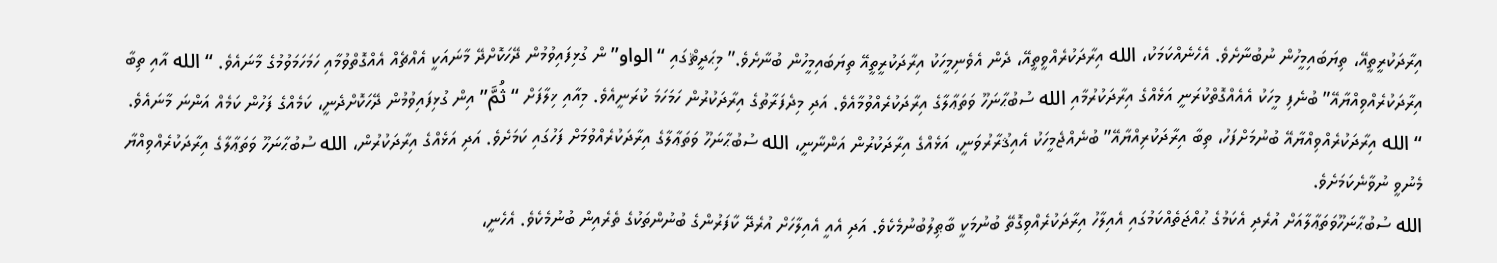އިރާދަކުރީތީއޭ، ތިޔަބައިމީހުން ނުބުނާށެވެ. އެހެނެއްކަމަކު، الله އިރާދަކުރެއްވީތީއޭ، ދެން އެވެނިމީހަކު އިރާދަކުރީތީއޭ ތިޔަބައިމީހުން ބުނާށެވެ.” މިޙަދީޘްގައި “الواو” ން ގުޅިފައިވުމުން ދޭހަކޮށްދޭ މާނައަކީ އެއްޗެއް އެއްގޮތްވުމާއި ހަމަހަމަވުމުގެ މާނައެވެ. “الله އާއި ތިބާ އިރާދަކުރެއްވިއްޔާއޭ” ބުނެފި މީހަކު އެއެއްގޮތްކުރަނީ އަޅެއްގެ އިރާދަކުރުމާއި الله ސުބުޙާނަހޫ ވަތަޢާލާގެ އިރާދަކުރެއްވުމާއެވެ. އަދި މިދެފަރާތުގެ އިރާދަކުރުން ހަމަހަމަ ކުރަނީއެވެ. މިއާއި ޚިލާފަށް “ثُمَّ” އިން ގުޅިފައިވުމުން ދޭހަކޮށްދެނީ، ކަމެއްގެ ފަހުން ކަމެއް އަންނަ މާނައެވެ. “الله އިރާދަކުރެއްވިއްޔާއޭ ބުނުމަށްފަހު، ތިބާ އިރާދަކުރިއްޔާއޭ” ބުނެއްޖެމީހަކު އެއިޤުރާރުވަނީ، އަޅެއްގެ އިރާދަކުރުން އަންނާނީ، الله ސުބުޙާނަހޫ ވަތަޢާލާގެ އިރާދަކުރެއްވުމަށް ފަހުގައި ކަމަށެވެ. އަދި އަޅެއްގެ އިރާދަކުރުން، الله ސުބުޙާނަހޫ ވަތަޢާލާގެ އިރާދަކުރެއްވިއްޔާ މެނުވީ ނުވާނެކަމަށެވެ.
الله ސުބުޙާނަހޫވަތަޢާލާއަށް އުރެދި އެކަމުގެ ޙުއްޖަތެއްކަމުގައި އެއިލާހު އިރާދަކުރެއްވިގޮތޭ ބުނުމަކީ ބާޠިލުބުނުމެކެވެ. އަދި އެއީ އެއިލާހަށް އުރެދޭ ކާފަރުންގެ ބުނުންތަކުގެ ތެރެއިން ބުނުމެކެވެ. އެހެނީ،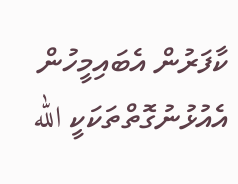ކާފަރުން އެބައިމީހުން އެއުޅުނުގޮތްތަކަކީ الله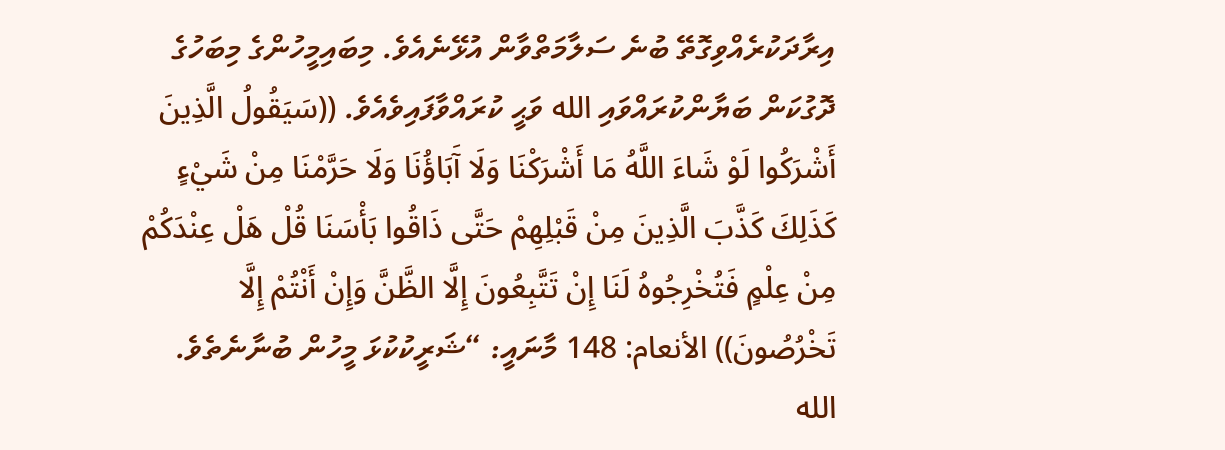އިރާދަކުރެއްވިގޮތޭ ބުނެ ސަލާމަތްވާން އުޅޭނެއެވެ. މިބައިމީހުންގެ މިބަހުގެ ދޮގުކަން ބަޔާންކުރައްވައި الله ވަޙީ ކުރައްވާފައިވެއެވެ. ((سَيَقُولُ الَّذِينَ أَشْرَكُوا لَوْ شَاءَ اللَّهُ مَا أَشْرَكْنَا وَلَا آَبَاؤُنَا وَلَا حَرَّمْنَا مِنْ شَيْءٍ كَذَلِكَ كَذَّبَ الَّذِينَ مِنْ قَبْلِهِمْ حَتَّى ذَاقُوا بَأْسَنَا قُلْ هَلْ عِنْدَكُمْ مِنْ عِلْمٍ فَتُخْرِجُوهُ لَنَا إِنْ تَتَّبِعُونَ إِلَّا الظَّنَّ وَإِنْ أَنْتُمْ إِلَّا تَخْرُصُونَ)) الأنعام: 148 މާނައީ: “ޝަރީކުކުޅަ މީހުން ބުނާނެތެވެ. الله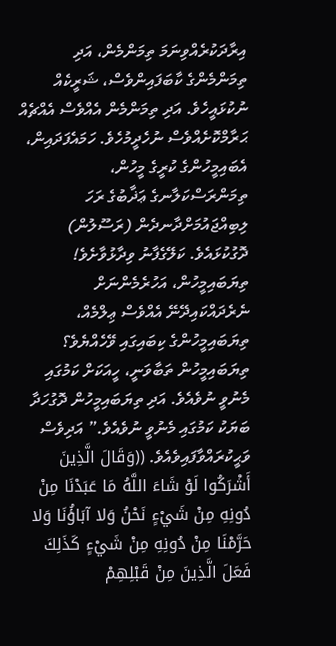އިރާދަކުރެއްވިނަމަ ތިމަންމެން، އަދި ތިމަންމެންގެ ކާބަފައިންވެސް، ޝަރީކެއް ނުކުޅައީހެވެ. އަދި ތިމަންމެން އެއްވެސް އެއްޗެއް ޙަރާމްކޮށެއްވެސް ނުހެދީމުހެވެ. ހަމައެފަދައިން، އެބައިމީހުންގެ ކުރީގެ މީހުން، ތިމަންރަސްކަލާނގެ ޢަޛާބުގެ ރަހަ ލިބިއްޖައުމަށްދާނދެން (ރަސޫލުން) ދޮގުކުޅައެވެ. ކަލޭގެފާނު ވިދާޅުވާށެވެ! ތިޔަބައިމީހުން، އަހުރެމެންނަށް ނެރެދައްކައިދޭނޭ އެއްވެސް ޢިލްމެއް، ތިޔަބައިމީހުންގެ ކިބައިގައި ވޭހެއްޔެވެ؟ ތިޔަބައިމީހުން ތަބާވަނީ، ހީއަކަށް ކަމުގައި މެނުވީ ނުވެއެވެ. އަދި ތިޔަބައިމީހުން ދޮގުހަދާ ބަޔަކު ކަމުގައި މެނުވީ ނުވެއެވެ.” އަދިވެސް ވަޙީކުރައްވާފައިވެއެވެ. ((وَقَالَ الَّذِينَ أَشْرَكُوا لَوْ شَاءَ اللَّهُ مَا عَبَدْنَا مِنْ دُونِهِ مِنْ شَيْءٍ نَحْنُ وَلا آبَاؤُنَا وَلا حَرَّمْنَا مِنْ دُونِهِ مِنْ شَيْءٍ كَذَلِكَ فَعَلَ الَّذِينَ مِنْ قَبْلِهِمْ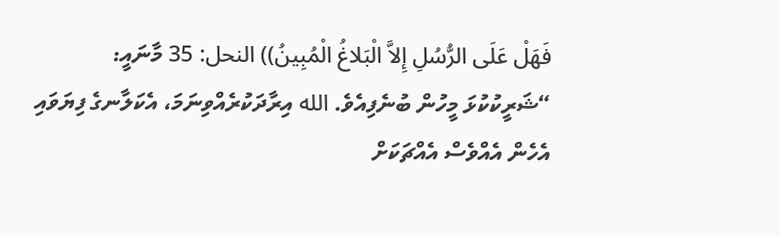فَهَلْ عَلَى الرُّسُلِ إِلاَّ الْبَلاغُ الْمُبِينُ)) النحل: 35 މާނައީ: “ޝަރީކުކުޅަ މީހުން ބުނެފިއެވެ. الله އިރާދަކުރެއްވިނަމަ، އެކަލާނގެ ފިޔަވައި އެހެން އެއްވެސް އެއްޗަކަށް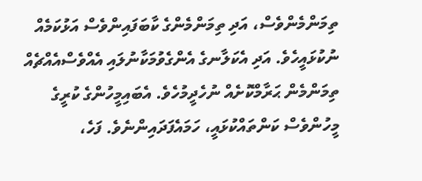ތިމަންމެންވެސް، އަދި ތިމަންމެންގެ ކާބަފައިންވެސް އަޅުކަމެއް ނުކުޅައީހެވެ. އަދި އެކަލާނގެ އެންގެވުމަކާނުލައި އެއްވެސްއެއްޗެއް ތިމަންމެން ޙަރާމްކޮށެއް ނުހެދީމުހެވެ. އެބައިމީހުންގެ ކުރީގެ މީހުންވެސް ކަންތައްކުޅައީ، ހަމައެފަދައިންނެވެ. ފަހެ،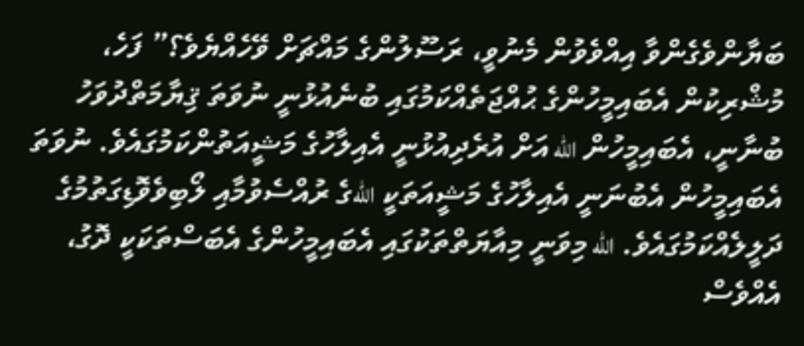ބަޔާންވެގެންވާ އިއްވެވުން މެނުވީ، ރަސޫލުންގެ މައްޗަށް ވޭހެއްޔެވެ؟” ފަހެ، މުޝްރިކުން އެބައިމީހުންގެ ޙުއްޖަތެއްކަމުގައި ބުނެއުޅުނީ ނުވަތަ ޤިޔާމަތްދުވަހު ބުނާނީ، އެބައިމީހުން الله އަށް އުރެދިއުޅުނީ އެއިލާހުގެ މަޝީއަތުންކަމުގައެވެ. ނުވަތަ އެބައިމީހުން އެބުނަނީ އެއިލާހުގެ މަޝީއަތަކީ اللهގެ ރުއްސެވުމާއި ލޯބިވެވޮޑިގަތުމުގެ ދަލީލެއްކަމުގައެވެ. الله މިވަނީ މިއާޔަތްތަކުގައި އެބައިމީހުންގެ އެބަސްތަކަކީ ދޮގު، އެއްވެސް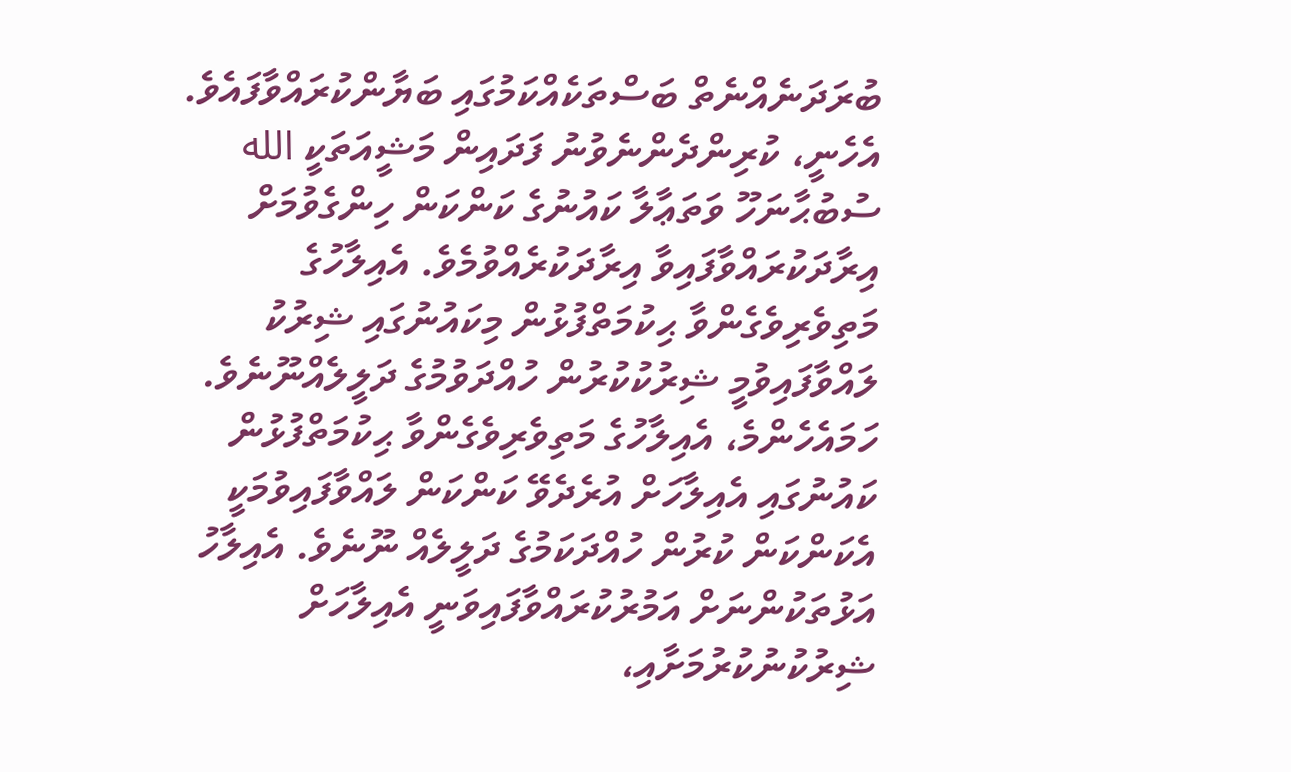ބުރަދަނެއްނެތް ބަސްތަކެއްކަމުގައި ބަޔާންކުރައްވާފައެވެ. އެހެނީ، ކުރިންދެންނެވުނު ފަދައިން މަޝީއަތަކީ الله ސުބުޙާނަހޫ ވަތަޢާލާ ކައުނުގެ ކަންކަން ހިންގެވުމަށް އިރާދަކުރައްވާފައިވާ އިރާދަކުރެއްވުމެވެ. އެއިލާހުގެ މަތިވެރިވެގެންވާ ޙިކުމަތްފުޅުން މިކައުނުގައި ޝިރުކު ލައްވާފައިވުމީ ޝިރުކުކުރުން ހުއްދަވުމުގެ ދަލީލެއްނޫނެވެ. ހަމައެހެންމެ، އެއިލާހުގެ މަތިވެރިވެގެންވާ ޙިކުމަތްފުޅުން ކައުނުގައި އެއިލާހަށް އުރެދެވޭ ކަންކަން ލައްވާފައިވުމަކީ އެކަންކަން ކުރުން ހުއްދަކަމުގެ ދަލީލެއް ނޫނެވެ. އެއިލާހު އަޅުތަކުންނަށް އަމުރުކުރައްވާފައިވަނީ އެއިލާހަށް ޝިރުކުނުކުރުމަށާއި،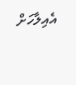އެއިލާހަށް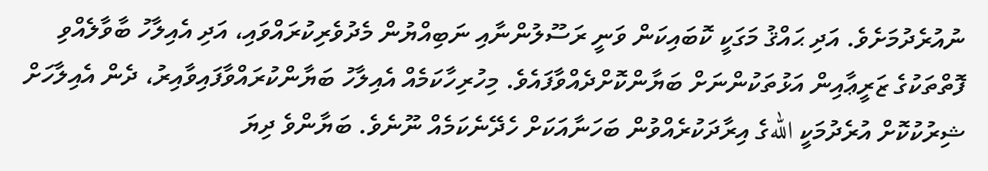ނުއުރެދުމަށެވެ. އަދި ޙައްޤު މަގަކީ ކޮބައިކަން ވަނީ ރަސޫލުންނާއި ނަބިއްޔުން މެދުވެރިކުރައްވައި، އަދި އެއިލާހު ބާވާލެއްވި ފޮތްތަކުގެ ޒަރީޢާއިން އަޅުތަކުންނަށް ބަޔާންކޮށްދެއްވާފައެވެ. މިހުރިހާކަމެއް އެއިލާހު ބަޔާންކުރައްވާފައިވާއިރު، ދެން އެއިލާހަށް ޝިރުކުކޮށް އުރެދުމަކީ اللهގެ އިރާދަކުރެއްވުން ބަހަނާއަކަށް ހެދޭނެކަމެއް ނޫނެވެ. ބަޔާންވެ ދިޔަ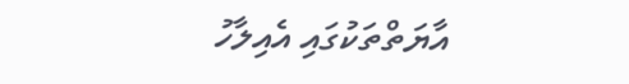އާޔަތްތަކުގައި އެއިލާހު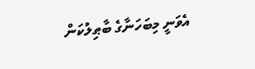އެވަނީ މިބަހަނާގެ ބާޠިލުކަން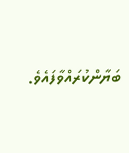ބަޔާންކުރައްވާފައެވެ.